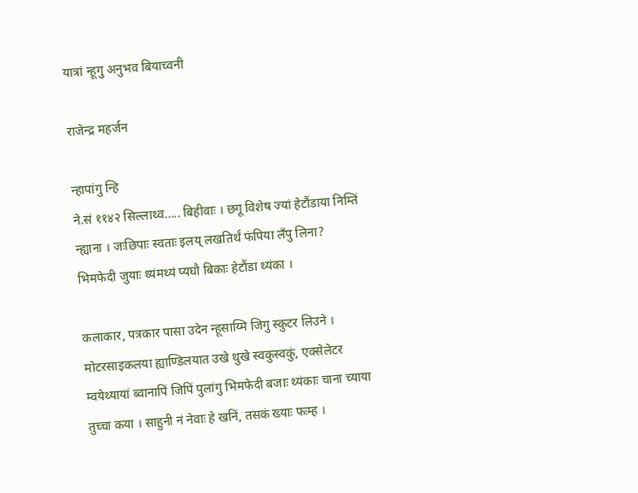यात्रां न्हूगु अनुभव बियाच्वनी

राजेन्द्र महर्जन

न्हापांगु न्हि
ने.सं ११४२ सिल्लाथ्व….. बिहीवाः । छगू विशेष ज्यां हेटौंडाया निम्तिं न्ह्याना । जःछिपाः स्वताः इलय् लखतिर्थं फंपिया लँपु लिना? भिमफेदी जुयाः थ्यंमथ्यं प्यघौ बिकाः हेटौंडा थ्यंका ।

कलाकार, पत्रकार पासा उदेन न्हूसाय्मि जिगु स्कुटर लिउने । मोटरसाइकलया ह्याण्डिलयात उखे थुखे स्वकुस्वकुं, एक्सेलेटर म्वयेथ्यायां ब्वानापिं जिपिं पुलांगु भिमफेदी बजाः थ्यंकाः चाना च्याया तुच्चा कया । साहुनी नं नेवाः हे खनिं, तसकं ख्याः फःम्ह ।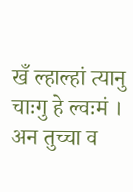खँ ल्हाल्हां त्यानु चाःगु हे ल्वःमं । अन तुच्चा व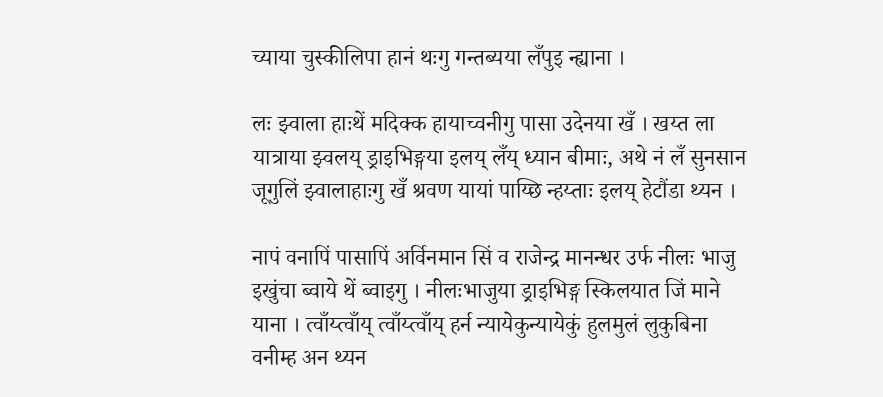च्याया चुस्कीलिपा हानं थःगु गन्तब्यया लँपुइ न्ह्याना ।

लः झ्वाला हाःथें मदिक्क हायाच्वनीगु पासा उदेनया खँ । खय्त ला यात्राया झ्वलय् ड्राइभिङ्गया इलय् लँय् ध्यान बीमाः, अथे नं लँ सुनसान जूगुलिं झ्वालाहाःगु खँ श्रवण यायां पाय्छि न्हय्ताः इलय् हेटौंडा थ्यन ।

नापं वनापिं पासापिं अर्विनमान सिं व राजेन्द्र मानन्धर उर्फ नीलः भाजु इखुंचा ब्वाये थें ब्वाइगु । नीलःभाजुया ड्राइभिङ्ग स्किलयात जिं माने याना । त्वाँय्त्वाँय् त्वाँय्त्वाँय् हर्न न्यायेकुन्यायेकुं हुलमुलं लुकुबिना वनीम्ह अन थ्यन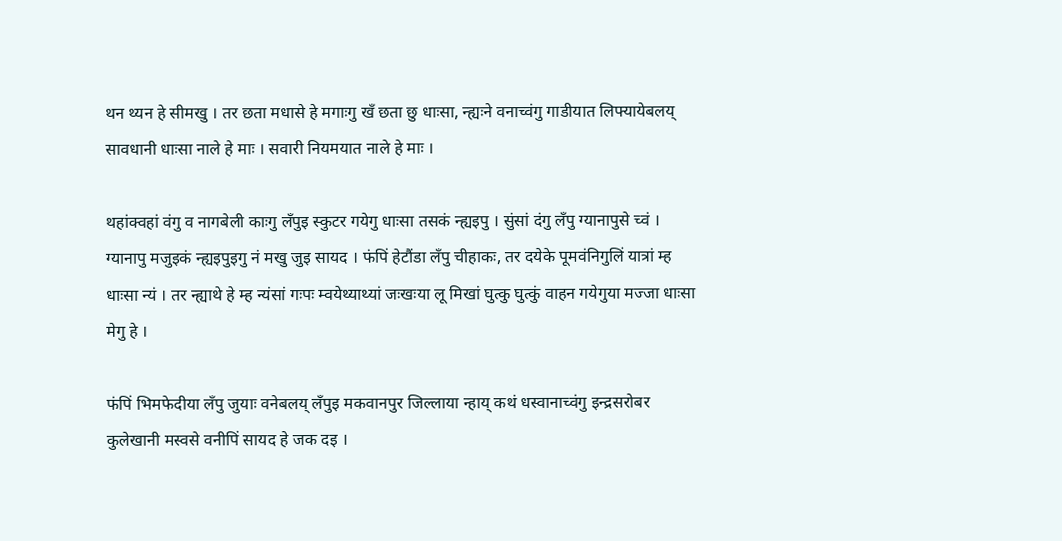थन थ्यन हे सीमखु । तर छता मधासे हे मगाःगु खँ छता छु धाःसा, न्ह्यःने वनाच्वंगु गाडीयात लिफ्यायेबलय् सावधानी धाःसा नाले हे माः । सवारी नियमयात नाले हे माः ।

थहांक्वहां वंगु व नागबेली काःगु लँपुइ स्कुटर गयेगु धाःसा तसकं न्ह्यइपु । सुंसां दंगु लँपु ग्यानापुसे च्वं । ग्यानापु मजुइकं न्ह्यइपुइगु नं मखु जुइ सायद । फंपिं हेटौंडा लँपु चीहाकः, तर दयेके पूमवंनिगुलिं यात्रां म्ह धाःसा न्यं । तर न्ह्याथे हे म्ह न्यंसां गःपः म्वयेथ्याथ्यां जःखःया लू मिखां घुत्कु घुत्कुं वाहन गयेगुया मज्जा धाःसा मेगु हे ।

फंपिं भिमफेदीया लँपु जुयाः वनेबलय् लँपुइ मकवानपुर जिल्लाया न्हाय् कथं धस्वानाच्वंगु इन्द्रसरोबर कुलेखानी मस्वसे वनीपिं सायद हे जक दइ ।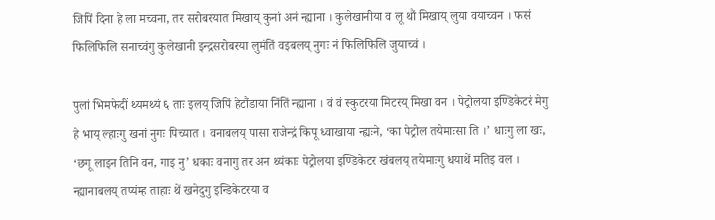जिपिं दिना हे ला मच्वना, तर सरोबरयात मिखाय् कुनां अनं न्ह्याना । कुलेखानीया व लू थौं मिखाय् लुया वयाच्वन । फसं फिलिफिलि सनाच्वंगु कुलेखानी इन्द्रसरोबरया लुमंतिं वइबलय् नुगः नं फिलिफिलि जुयाच्वं ।

पुलां भिमफेदीं थ्यमथ्यं ६ ताः इलय् जिपिं हेटौंडाया निंतिं न्ह्याना । वं वं स्कुटरया मिटरय् मिखा वन । पेट्रोलया इण्डिकेटरं मेगु हे भाय् ल्हाःगु खनां नुगः पिच्यात । वनाबलय् पासा राजेन्द्रं किपू ध्वाखाया न्ह्यःने, ‘का पेट्रोल तयेमाःसा ति ।’ धाःगु ला खः, ‘छगू लाइन तिनि वन, गाइ नु’ धकाः वनागु तर अन थ्यंकाः पेट्रोलया इण्डिकेटर खंबलय् तयेमाःगु धयाथें मतिइ वल । न्ह्यानाबलय् तप्यंम्ह ताहाः थें खनेदुगु इन्डिकेटरया व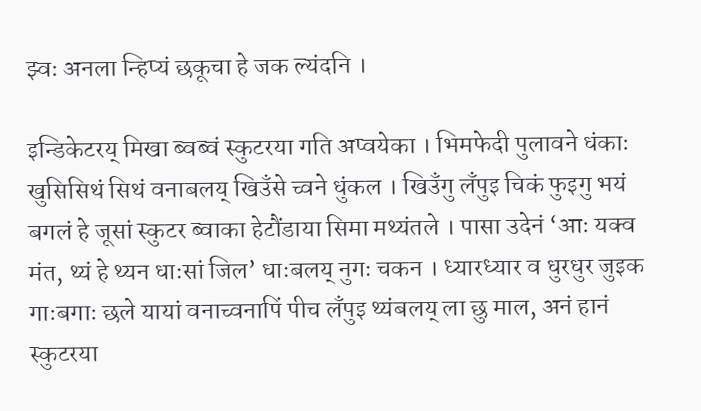झ्वः अनला न्हिप्यं छकूचा हे जक ल्यंदनि ।

इन्डिकेटरय् मिखा ब्वब्वं स्कुटरया गति अप्वयेका । भिमफेदी पुलावने धंकाः खुसिसिथं सिथं वनाबलय् खिउँसे च्वने धुंकल । खिउँगु लँपुइ चिकं फुइगु भयं बगलं हे जूसां स्कुटर ब्वाका हेटौंडाया सिमा मथ्यंतले । पासा उदेनं ‘आः यक्व मंत, थ्यं हे थ्यन धाःसां जिल’ धाःबलय् नुगः चकन । ध्यारध्यार व धुरधुर जुइक गाःबगाः छले यायां वनाच्वनापिं पीच लँपुइ थ्यंबलय् ला छु माल, अनं हानं स्कुटरया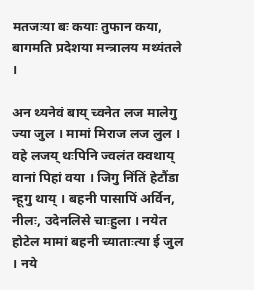मतजःया बः कयाः तुफान कया, बागमति प्रदेशया मन्त्रालय मथ्यंतले ।

अन थ्यनेवं बाय् च्वनेत लज मालेगु ज्या जुल । मामां मिराज लज लुल । वहे लजय् थःपिनि ज्वलंत क्वथाय् वानां पिहां वया । जिगु निंतिं हेटौंडा न्हूगु थाय् । बहनी पासापिं अर्विन, नीलः, उदेनलिसे चाःहुला । नयेत होटेल मामां बहनी च्याताःत्या ई जुल । नये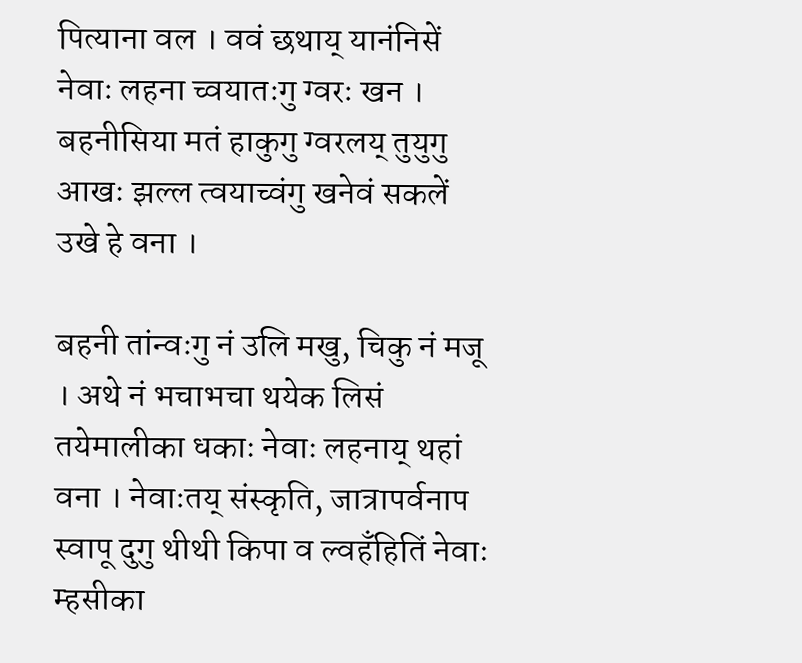पित्याना वल । ववं छथाय् यानंनिसें नेवाः लहना च्वयातःगु ग्वरः खन । बहनीसिया मतं हाकुगु ग्वरलय् तुयुगु आखः झल्ल त्वयाच्वंगु खनेवं सकलें उखे हे वना ।

बहनी तांन्वःगु नं उलि मखु, चिकु नं मजू । अथे नं भचाभचा थयेक लिसं तयेमालीका धकाः नेवाः लहनाय् थहां वना । नेवाःतय् संस्कृति, जात्रापर्वनाप स्वापू दुगु थीथी किपा व ल्वहँहितिं नेवाः म्हसीका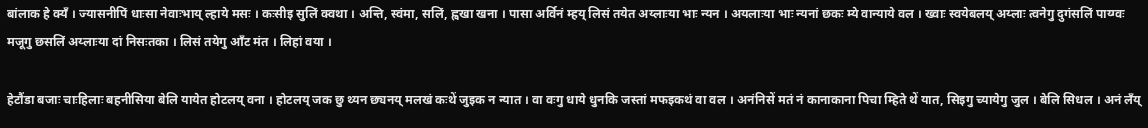बांलाक हे क्यँ । ज्यासनीपिं धाःसा नेवाःभाय् ल्हाये मसः । कःसीइ सुलिं क्वथा । अन्ति, स्वंमा, सलिं, ह्वखा खना । पासा अर्विनं म्हय् लिसं तयेत अय्लाःया भाः न्यन । अयलाःया भाः न्यनां छकः म्ये वान्याये वल । ख्वाः स्वयेबलय् अय्लाः त्वनेगु दुगंसलिं पाय्ग्वः मजूगु छसलिं अय्लाःया दां निसःतका । लिसं तयेगु आँट मंत । लिहां वया ।

हेटौंडा बजाः चाःहिलाः बहनीसिया बेलि यायेत होटलय् वना । होटलय् जक छु थ्यन छ्यनय् मलखं कःथें जुइक न न्यात । वा वःगु धाये धुनकि जस्तां मफइकथं वा वल । अनंनिसें मतं नं कानाकाना पिचा म्हिते थें यात, सिइगु च्यायेगु जुल । बेलि सिधल । अनं लँय्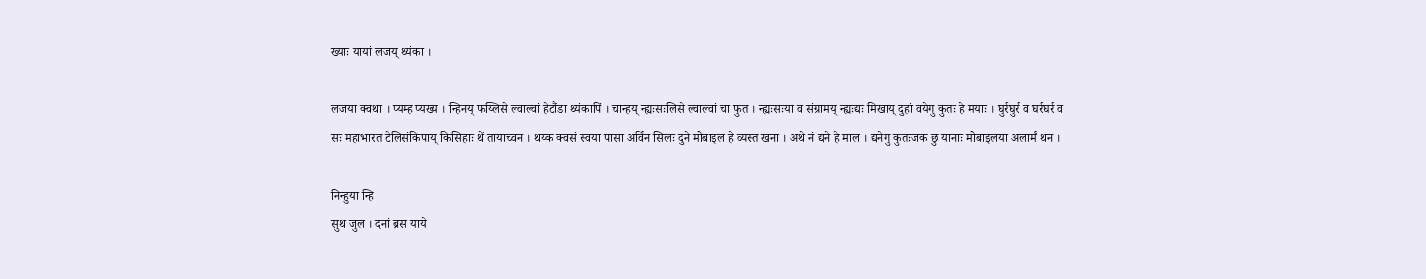ख्याः यायां लजय् थ्यंका ।

लजया क्वथा । प्यम्ह प्यख्य । न्हिनय् फय्लिसे ल्वाल्वां हेटौंडा थ्यंकापिं । चान्हय् न्ह्यःसःलिसे ल्वाल्वां चा फुत । न्ह्यःसःया व संग्रामय् न्ह्यःद्यः मिखाय् दुहां वयेगु कुतः हे मयाः । घुर्रघुर्र व घर्रघर्र व सः महाभारत टेलिसंकिपाय् किसिहाः थें तायाच्वन । थय्क क्वसं स्वया पासा अर्विन सिलः दुने मोबाइल हे व्यस्त खना । अथे नं द्यने हे माल । द्यनेगु कुतःजक छु यानाः मोबाइलया अलार्मं थन ।

निन्हुया न्हि
सुथ जुल । दनां ब्रस याये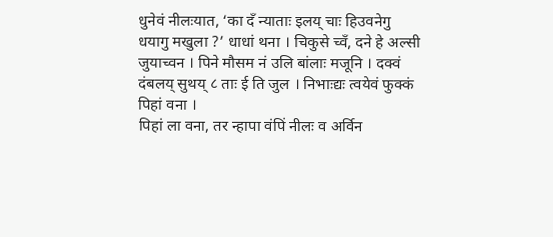धुनेवं नीलःयात, ‘का दँ न्याताः इलय् चाः हिउवनेगु धयागु मखुला ?’ धाधां थना । चिकुसे च्वँ, दने हे अल्सी जुयाच्वन । पिने मौसम नं उलि बांलाः मजूनि । दक्वं दंबलय् सुथय् ८ ताः ई ति जुल । निभाःद्यः त्वयेवं फुक्कं पिहां वना ।
पिहां ला वना, तर न्हापा वंपिं नीलः व अर्विन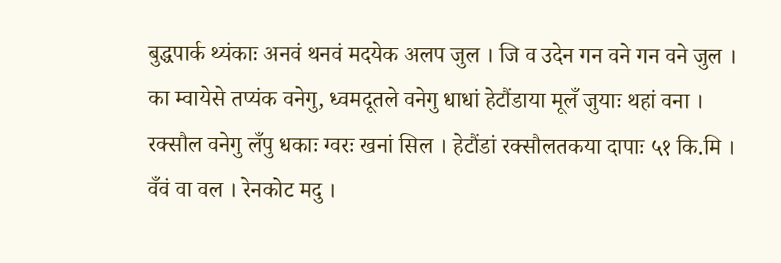बुद्धपार्क थ्यंकाः अनवं थनवं मदयेक अलप जुल । जि व उदेन गन वने गन वने जुल । का म्वायेसे तप्यंक वनेगु, ध्वमदूतले वनेगु धाधां हेटौंडाया मूलँ जुयाः थहां वना । रक्सौल वनेगु लँपु धकाः ग्वरः खनां सिल । हेटौंडां रक्सौलतकया दापाः ५१ कि.मि । वँवं वा वल । रेनकोट मदु ।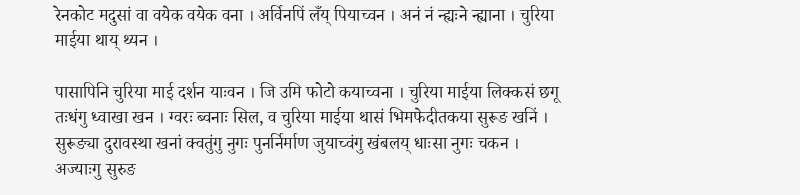रेनकोट मदुसां वा वयेक वयेक वना । अर्विनपिं लँय् पियाच्वन । अनं नं न्ह्यःने न्ह्याना । चुरिया माईया थाय् थ्यन ।

पासापिनि चुरिया माई दर्शन याःवन । जि उमि फोटो कयाच्वना । चुरिया माईया लिक्कसं छगू तःधंगु ध्वाखा खन । ग्वरः ब्वनाः सिल, व चुरिया माईया थासं भिमफेदीतकया सुरूङ खनिं । सुरूङ्या दुरावस्था खनां क्वतुंगु नुगः पुनर्निर्माण जुयाच्वंगु खंबलय् धाःसा नुगः चकन । अज्याःगु सुरुङ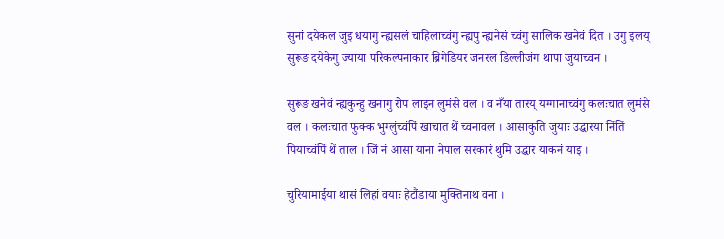सुनां दयेकल जुइ धयागु न्ह्यसलं चाहिलाच्वंगु न्ह्यपु न्ह्यनेसं च्वंगु सालिक खनेवं दित । उगु इलय् सुरूङ दयेकेगु ज्याया परिकल्पनाकार ब्रिगेडियर जनरल डिल्लीजंग थापा जुयाच्वन ।

सुरूङ खनेवं न्ह्यकुन्हु खनागु रोप लाइन लुमंसे वल । व नँया तारय् यग्गानाच्वंगु कलःचात लुमंसे वल । कलःचात फुक्क भुग्लुंच्वंपिं खाचात थें च्वनावल । आसाकुति जुयाः उद्धारया निंतिं पियाच्वंपिं थें ताल । जिं नं आसा याना नेपाल सरकारं थुमि उद्धार याकनं याइ ।

चुरियामाईया थासं लिहां वयाः हेटौंडाया मुक्तिनाथ वना ।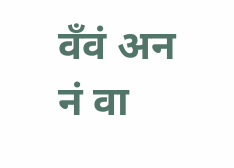वँवं अन नं वा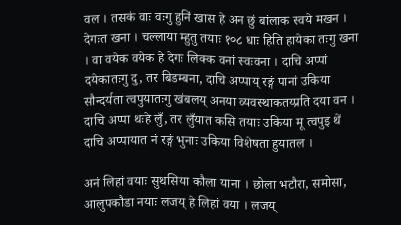वल । तसकं वाः वःगु हुनिं खास हे अन छुं बांलाक स्वये मखन । देगःत खना । चल्लाया म्हुतु तयाः १०८ धाः हिति हायेका तःगु खना । वा वयेक वयेक हे देगः लिक्क वनां स्वःवना । दाचि अप्पां दयेकातःगु दु, तर बिडम्बना, दाचि अप्पाय् रङ्गं पानां उकिया सौन्दर्यता त्वपुयातःगु खंबलय् अनया व्यवस्थाकतय्प्रति दया वन । दाचि अप्पा थःहे लुँ, तर लुँयात कसि तयाः उकिया मू त्वपुइ थें दाचि अप्पायात नं रङ्गं भुनाः उकिया विशेषता हुयातल ।

अनं लिहां वयाः सुथसिया कौला याना । छोला भटौरा, समोसा, आलुपकौडा नयाः लजय् हे लिहां वया । लजय्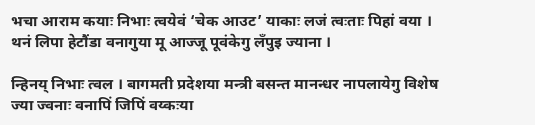भचा आराम कयाः निभाः त्वयेवं ‘चेक आउट’ याकाः लजं त्वःताः पिहां वया । थनं लिपा हेटौंडा वनागुया मू आज्जू पूवंकेगु लँपुइ ज्याना ।

न्हिनय् निभाः त्वल । बागमती प्रदेशया मन्त्री बसन्त मानन्धर नापलायेगु विशेष ज्या ज्वनाः वनापिं जिपिं वय्कःया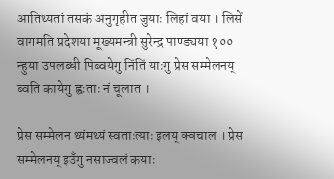आतिथ्यतां तसकं अनुगृहीत जुयाः लिहां वया । लिसें वागमति प्रदेशया मूख्यमन्त्री सुरेन्द्र पाण्ड्यया १०० न्हुया उपलब्धी पिब्वयेगु निंतिं याःगु प्रेस सम्मेलनय् ब्वति कायेगु ह्वःताः नं चूलात ।

प्रेस सम्मेलन थ्यंमथ्यं स्वताःत्याः इलय् क्वचाल । प्रेस सम्मेलनय् इउँगु नसाज्वलं कयाः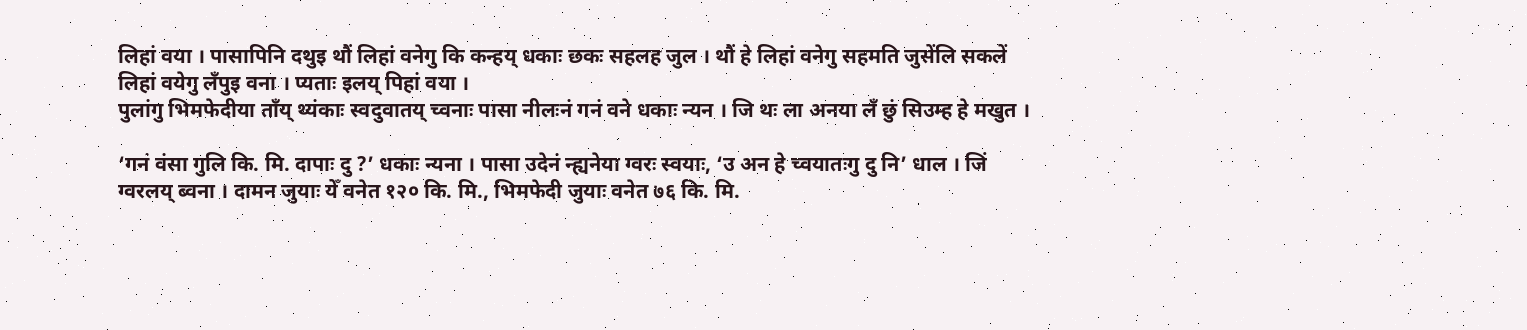लिहां वया । पासापिनि दथुइ थौं लिहां वनेगु कि कन्हय् धकाः छकः सहलह जुल । थौं हे लिहां वनेगु सहमति जुसेंलि सकलें लिहां वयेगु लँपुइ वना । प्यताः इलय् पिहां वया ।
पुलांगु भिमफेदीया ताँय् थ्यंकाः स्वदुवातय् च्वनाः पासा नीलःनं गनं वने धकाः न्यन । जि थः ला अनया लँ छुं सिउम्ह हे मखुत ।

‘गनं वंसा गुलि कि. मि. दापाः दु ?’ धकाः न्यना । पासा उदेनं न्ह्यनेया ग्वरः स्वयाः, ‘उ अन हे च्वयातःगु दु नि’ धाल । जिं ग्वरलय् ब्वना । दामन जुयाः येँ वनेत १२० कि. मि., भिमफेदी जुयाः वनेत ७६ कि. मि.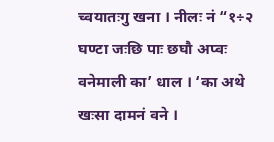च्वयातःगु खना । नीलः नं “१÷२ घण्टा जःछि पाः छघौ अप्वः वनेमाली का’ धाल । ‘का अथे खःसा दामनं वने ।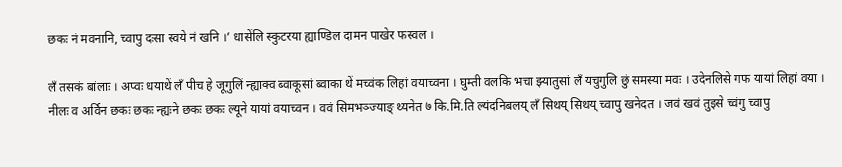छकः नं मवनानि, च्वापु दःसा स्वये नं खनि ।’ धासेंलि स्कुटरया ह्याण्डिल दामन पाखेर फस्वल ।

लँ तसकं बांलाः । अप्वः धयाथें लँ पीच हे जूगुलिं न्ह्याक्व ब्वाकूसां ब्वाका थें मच्वंक लिहां वयाच्वना । घुम्ती वलकि भचा झ्यातुसां लँ यचुगुलि छुं समस्या मवः । उदेनलिसे गफ यायां लिहां वया । नीलः व अर्विन छकः छकः न्ह्यःने छकः छकः ल्यूने यायां वयाच्वन । ववं सिमभञ्ज्याङ् थ्यनेत ७ कि.मि.ति ल्यंदनिबलय् लँ सिथय् सिथय् च्वापु खनेदत । जवं खवं तुइसे च्वंगु च्वापु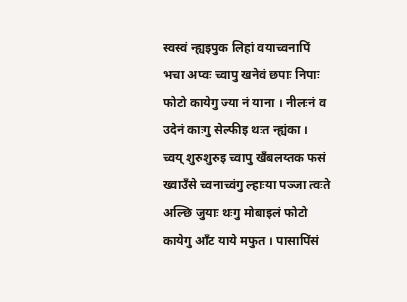स्वस्वं न्ह्यइपुक लिहां वयाच्वनापिं भचा अप्वः च्वापु खनेवं छपाः निपाः फोटो कायेगु ज्या नं याना । नीलःनं व उदेनं काःगु सेल्फीइ थःत न्ह्यंका । च्वय् शुरुशुरुइ च्वापु खँबलय्तक फसं ख्वाउँसे च्वनाच्वंगु ल्हाःया पञ्जा त्वःते अल्छि जुयाः थःगु मोबाइलं फोटो कायेगु आँट याये मफुत । पासापिंसं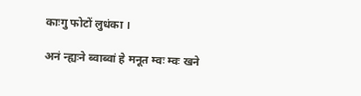काःगु फोटों लुधंका ।

अनं न्ह्यःने ब्वाब्वां हे मनूत म्वः म्वः खने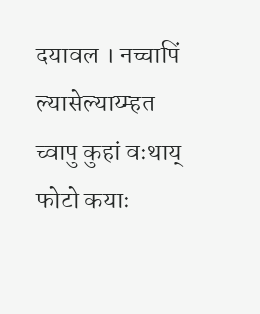दयावल । नच्चापिं ल्यासेल्याय्म्हत च्वापु कुहां वःथाय् फोटो कयाः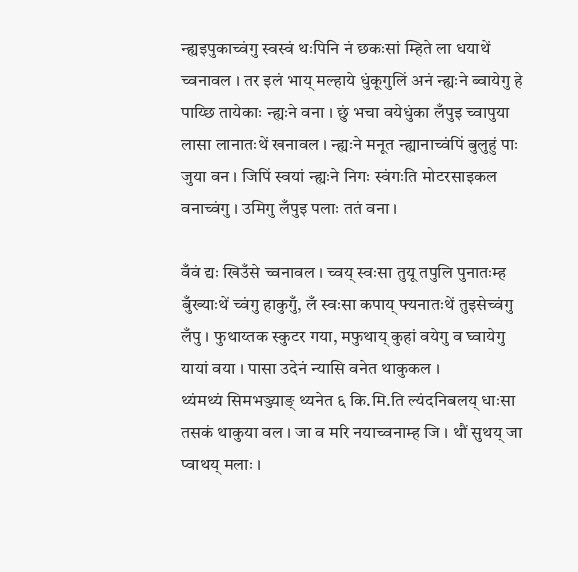न्ह्यइपुकाच्वंगु स्वस्वं थःपिनि नं छकःसां म्हिते ला धयाथें च्वनावल । तर इलं भाय् मल्हाये धुंकूगुलिं अनं न्ह्यःने ब्वायेगु हे पाय्छि तायेकाः न्ह्यःने वना । छुं भचा वयेधुंका लँपुइ च्वापुया लासा लानातःथें खनावल । न्ह्यःने मनूत न्ह्यानाच्वंपिं बुलुहुं पाः जुया वन । जिपिं स्वयां न्ह्यःने निगः स्वंगःति मोटरसाइकल वनाच्वंगु । उमिगु लँपुइ पलाः ततं वना ।

वँवं द्यः खिउँसे च्वनावल । च्वय् स्वःसा तुयू तपुलि पुनातःम्ह बुँख्याःथें च्वंगु हाकुगुँ, लँ स्वःसा कपाय् फ्यनातःथें तुइसेच्वंगु लँपु । फुथाय्तक स्कुटर गया, मफुथाय् कुहां वयेगु व घ्वायेगु यायां वया । पासा उदेनं न्यासि वनेत थाकुकल ।
थ्यंमथ्यं सिमभञ्ज्याङ् थ्यनेत ६ कि.मि.ति ल्यंदनिबलय् धाःसा तसकं थाकुया वल । जा व मरि नयाच्वनाम्ह जि । थौं सुथय् जा प्वाथय् मलाः ।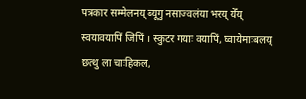पत्रकार सम्मेलनय् ब्यूगु नसाज्वलंया भरय् येँय् स्वयावयापिं जिपिं । स्कुटर गयाः वयापिं, घ्वायेमाःबलय् छत्थु ला चाःहिकल,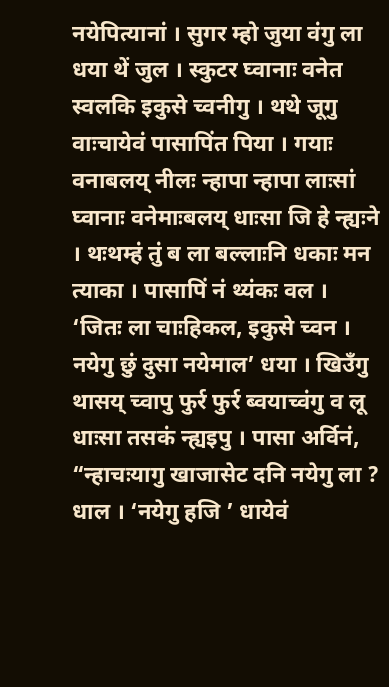नयेपित्यानां । सुगर म्हो जुया वंगु ला धया थें जुल । स्कुटर घ्वानाः वनेत स्वलकि इकुसे च्वनीगु । थथे जूगु वाःचायेवं पासापिंत पिया । गयाः वनाबलय् नीलः न्हापा न्हापा लाःसां घ्वानाः वनेमाःबलय् धाःसा जि हे न्ह्यःने । थःथम्हं तुं ब ला बल्लाःनि धकाः मन त्याका । पासापिं नं थ्यंकः वल ।
‘जितः ला चाःहिकल, इकुसे च्वन । नयेगु छुं दुसा नयेमाल’ धया । खिउँगु थासय् च्वापु फुर्र फुर्र ब्वयाच्वंगु व लू धाःसा तसकं न्ह्यइपु । पासा अर्विनं, “न्हाचःयागु खाजासेट दनि नयेगु ला ? धाल । ‘नयेगु हजि ’ धायेवं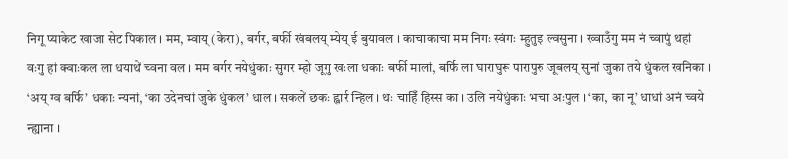निगू प्याकेट खाजा सेट पिकाल । मम, म्वाय् (केरा), बर्गर, बर्फी खंबलय् म्येय् ई बुयावल । काचाकाचा मम निगः स्वंगः म्हुतुइ ल्वसुना । ख्वाउँगु मम नं च्वापुं थहां वःगु हां क्वाःकल ला धयाथें च्वना वल । मम बर्गर नयेधुंकाः सुगर म्हो जूगु खःला धकाः बर्फी मालां, बर्फि ला घाराघुरू पारापुरु जूबलय् सुनां जुका तये धुंकल खनिका । ‘अय् ग्व बर्फि’ धकाः न्यनां, ‘का उदेनचां जुके धुंकल’ धाल । सकलें छकः ह्वार्र न्हिल । थः चाहिँ हिस्स का । उलि नयेधुंकाः भचा अःपुल । ‘का, का नू’ धाधां अनं च्वये न्ह्याना ।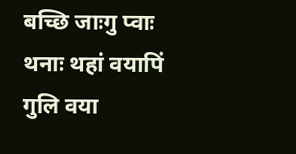बच्छि जाःगु प्वाः थनाः थहां वयापिं गुलि वया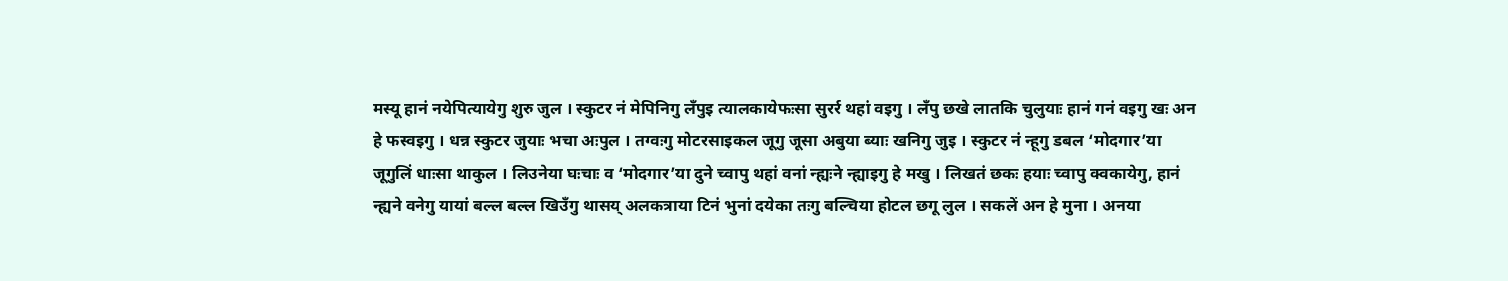मस्यू हानं नयेपित्यायेगु शुरु जुल । स्कुटर नं मेपिनिगु लँपुइ त्यालकायेफःसा सुरर्र थहां वइगु । लँपु छखे लातकि चुलुयाः हानं गनं वइगु खः अन हे फस्वइगु । धन्न स्कुटर जुयाः भचा अःपुल । तग्वःगु मोटरसाइकल जूगु जूसा अबुया ब्याः खनिगु जुइ । स्कुटर नं न्हूगु डबल ‘मोदगार’या जूगुलिं धाःसा थाकुल । लिउनेया घःचाः व ‘मोदगार’या दुने च्वापु थहां वनां न्ह्यःने न्ह्याइगु हे मखु । लिखतं छकः हयाः च्वापु क्वकायेगु, हानं न्ह्यने वनेगु यायां बल्ल बल्ल खिउँगु थासय् अलकत्राया टिनं भुनां दयेका तःगु बल्चिया होटल छगू लुल । सकलें अन हे मुना । अनया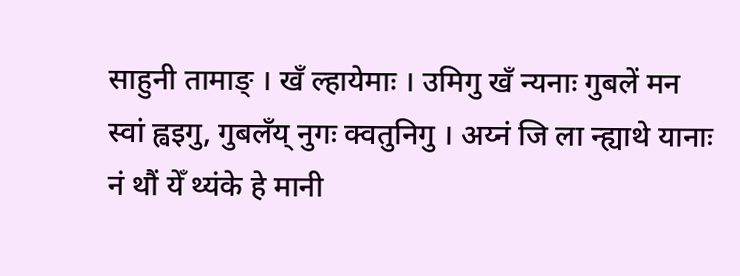साहुनी तामाङ् । खँ ल्हायेमाः । उमिगु खँ न्यनाः गुबलें मन स्वां ह्वइगु, गुबलँय् नुगः क्वतुनिगु । अय्नं जि ला न्ह्याथे यानाः नं थौं येँ थ्यंके हे मानी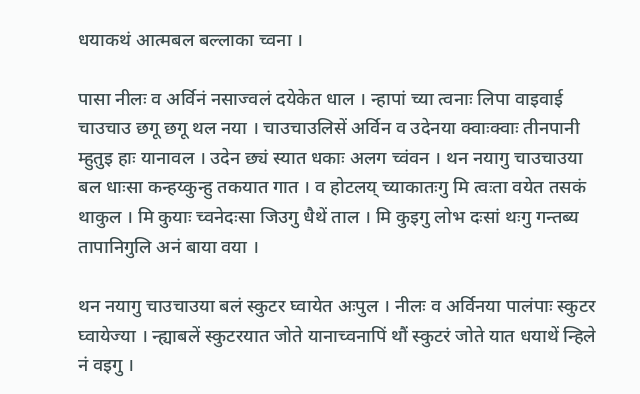धयाकथं आत्मबल बल्लाका च्वना ।

पासा नीलः व अर्विनं नसाज्वलं दयेकेत धाल । न्हापां च्या त्वनाः लिपा वाइवाई चाउचाउ छगू छगू थल नया । चाउचाउलिसें अर्विन व उदेनया क्वाःक्वाः तीनपानी म्हुतुइ हाः यानावल । उदेन छ्यं स्यात धकाः अलग च्वंवन । थन नयागु चाउचाउया बल धाःसा कन्हय्कुन्हु तकयात गात । व होटलय् च्याकातःगु मि त्वःता वयेत तसकं थाकुल । मि कुयाः च्वनेदःसा जिउगु धैथें ताल । मि कुइगु लोभ दःसां थःगु गन्तब्य तापानिगुलि अनं बाया वया ।

थन नयागु चाउचाउया बलं स्कुटर घ्वायेत अःपुल । नीलः व अर्विनया पालंपाः स्कुटर घ्वायेज्या । न्ह्याबलें स्कुटरयात जोते यानाच्वनापिं थौं स्कुटरं जोते यात धयाथें न्हिले नं वइगु ।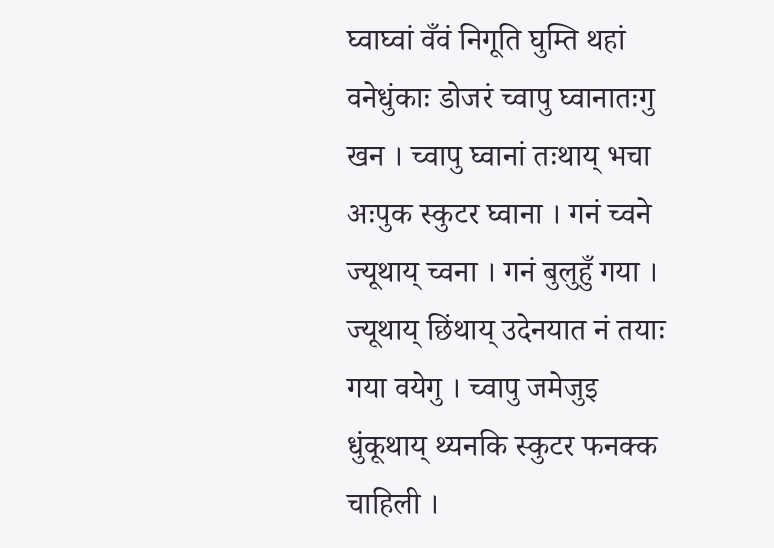घ्वाघ्वां वँवं निगूति घुम्ति थहां वनेधुंकाः डोजरं च्वापु घ्वानातःगु खन । च्वापु घ्वानां तःथाय् भचा अःपुक स्कुटर घ्वाना । गनं च्वने ज्यूथाय् च्वना । गनं बुलुहुँ गया । ज्यूथाय् छिंथाय् उदेनयात नं तयाः गया वयेगु । च्वापु जमेजुइ धुंकूथाय् थ्यनकि स्कुटर फनक्क चाहिली ।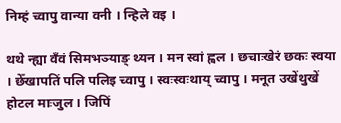निम्हं च्वापु वान्या वनी । न्हिले वइ ।

थथे न्ह्या वँवं सिमभञ्याङ् थ्यन । मन स्वां ह्वल । छचाःखेरं छकः स्वया । छेँखापतिं पलि पलिइ च्वापु । स्वःस्वःथाय् च्वापु । मनूत उखेंथुखें होटल माःजुल । जिपिं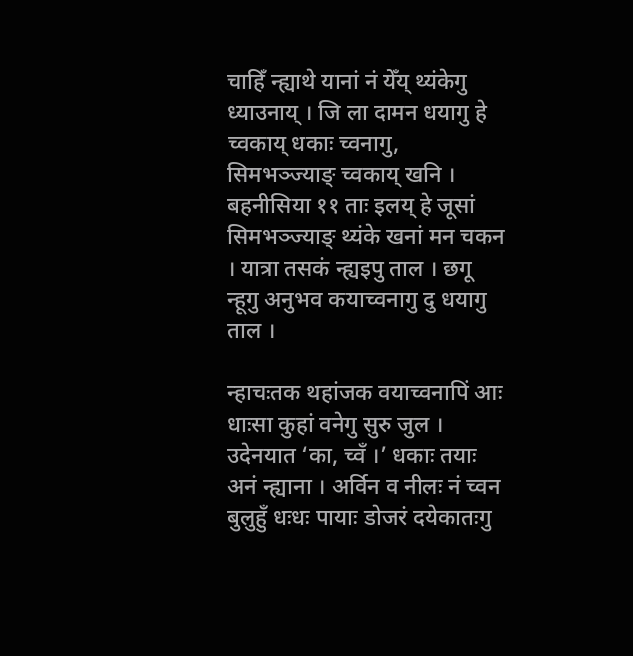चाहिँ न्ह्याथे यानां नं येँय् थ्यंकेगु ध्याउनाय् । जि ला दामन धयागु हे च्वकाय् धकाः च्वनागु, सिमभञ्ज्याङ् च्वकाय् खनि । बहनीसिया ११ ताः इलय् हे जूसां सिमभञ्ज्याङ् थ्यंके खनां मन चकन । यात्रा तसकं न्ह्यइपु ताल । छगू न्हूगु अनुभव कयाच्वनागु दु धयागु ताल ।

न्हाचःतक थहांजक वयाच्वनापिं आः धाःसा कुहां वनेगु सुरु जुल । उदेनयात ‘का, च्वँ ।’ धकाः तयाः अनं न्ह्याना । अर्विन व नीलः नं च्वन बुलुहुँ धःधः पायाः डोजरं दयेकातःगु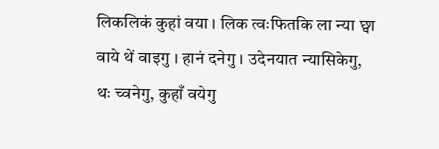लिकलिकं कुहां वया । लिक त्वःफितकि ला न्या छ्वा वाये थें वाइगु । हानं दनेगु । उदेनयात न्यासिकेगु, थः च्वनेगु, कुहाँ वयेगु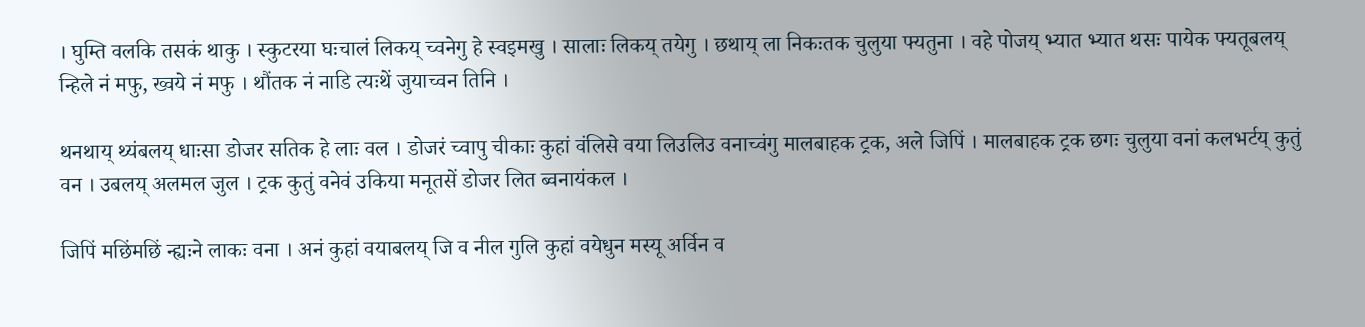। घुम्ति वलकि तसकं थाकु । स्कुटरया घःचालं लिकय् च्वनेगु हे स्वइमखु । सालाः लिकय् तयेगु । छथाय् ला निकःतक चुलुया फ्यतुना । वहे पोजय् भ्यात भ्यात थसः पायेक फ्यतूबलय् न्हिले नं मफु, ख्वये नं मफु । थौंतक नं नाडि त्यःथें जुयाच्वन तिनि ।

थनथाय् थ्यंबलय् धाःसा डोजर सतिक हे लाः वल । डोजरं च्वापु चीकाः कुहां वंलिसे वया लिउलिउ वनाच्वंगु मालबाहक ट्रक, अले जिपिं । मालबाहक ट्रक छगः चुलुया वनां कलभर्टय् कुतुं वन । उबलय् अलमल जुल । ट्रक कुतुं वनेवं उकिया मनूतसें डोजर लित ब्वनायंकल ।

जिपिं मछिंमछिं न्ह्यःने लाकः वना । अनं कुहां वयाबलय् जि व नील गुलि कुहां वयेधुन मस्यू अर्विन व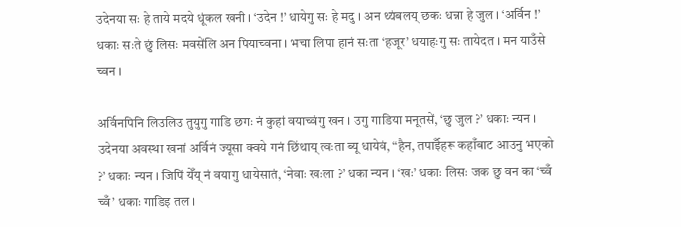उदेनया सः हे ताये मदये धूंकल खनी । ‘उदेन !’ धायेगु सः हे मदु । अन थ्यंबलय् छकः धन्ना हे जुल । ‘अर्विन !’ धकाः सःते छुं लिसः मवसेंलि अन पियाच्वना । भचा लिपा हानं सःता ‘हजूर’ धयाहःगु सः तायेदत । मन याउँसे च्वन ।

अर्विनपिनि लिउलिउ तुयुगु गाडि छगः नं कुहां वयाच्वंगु खन । उगु गाडिया मनूतसें, ‘छु जुल ?’ धकाः न्यन । उदेनया अवस्था खनां अर्विनं ज्यूसा क्वये गनं छिंथाय् त्वःता ब्यू धायेवं, “हैन, तपाईँहरू कहाँबाट आउनु भएको ?’ धकाः न्यन । जिपिं येँय् नं वयागु धायेसातं, ‘नेवाः खःला ?’ धका न्यन । ‘खः’ धकाः लिसः जक छु वन का ‘च्वँ च्वँ’ धकाः गाडिइ तल ।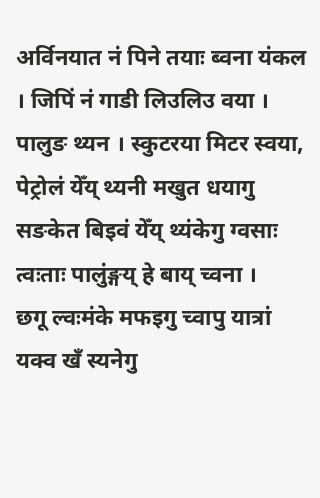अर्विनयात नं पिने तयाः ब्वना यंकल । जिपिं नं गाडी लिउलिउ वया । पालुङ थ्यन । स्कुटरया मिटर स्वया, पेट्रोलं येँय् थ्यनी मखुत धयागु सङकेत बिइवं येँय् थ्यंकेगु ग्वसाः त्वःताः पालुंङ्गय् हे बाय् च्वना ।
छगू ल्वःमंके मफइगु च्वापु यात्रां यक्व खँ स्यनेगु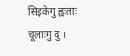सिइकेगु ह्वःताः चूलाःगु दु ।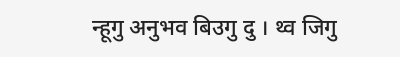न्हूगु अनुभव बिउगु दु । थ्व जिगु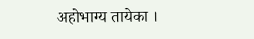अहोभाग्य तायेका ।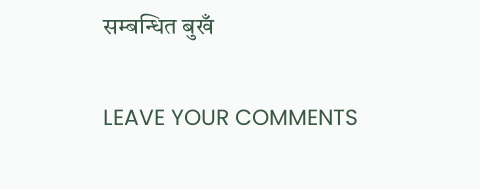सम्बन्धित बुखँ

LEAVE YOUR COMMENTS